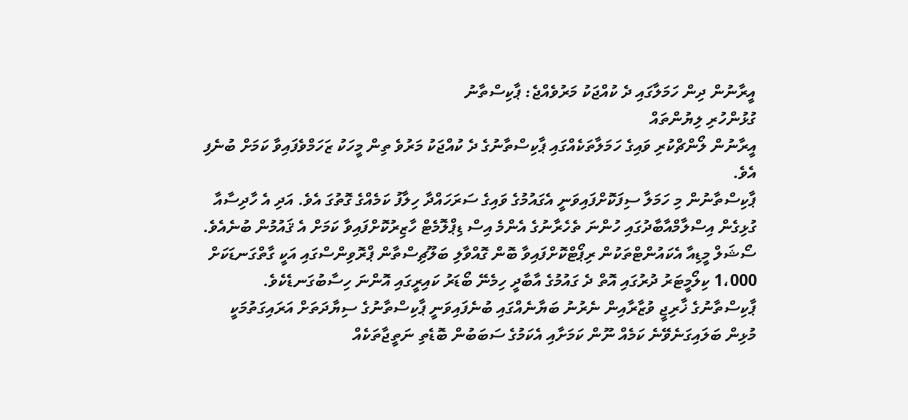އީރާނުން ދިން ހަމަލާގައި ދެ ކުއްޖަކު މަރުވެއްޖެ: ޕާކިސްތާނު
ގުޅުންހުރި ލިޔުންތައް
އީރާނުން ލޯންޗްކުރި ވައިގެ ހަމަލާތަކެއްގައި ޕާކިސްތާނުގެ ދެ ކުއްޖަކު މަރުވެ ތިން މީހަކު ޒަހަމްވެފައިވާ ކަމަށް ބުނެފި އެވެ.
ޕާކިސްތާނުން މި ހަމަލާ ސިފަކޮށްފައިވަނީ އެގައުމުގެ ވައިގެ ސަރަހައްދާ ހިލާފު ކަމެއްގެ ގޮތުގަ އެވެ. އަދި އެ ހާދިސާއާ ގުޅިގެން އިސްލާމްއާބާދުގައި ހުންނަ ތެހެރާނުގެ އެންމެ އިސް ޑިޕްލޮމެޓް ހާޒިރުކޮށްފައިވާ ކަމަށް އެ ޤައުމުން ބުނެއެވެ.
ސޯޝަލް މީޑިއާ އެކައުންޓްތަކުން ރިޕޯޓްކޮށްފައިވާ ބޮން ގޮއްވާލި ބަލޫޗިސްތާން ޕްރޮވިންސްގައި އަކީ ގާތްގަނޑަކަށް 1،000 ކިލޯމީޓަރު ދުރުގައި އޮތް ދެ ގައުމުގެ އާބާދީ ހިމެނޭ ބޯޑަރު ކައިރީގައި އޮންނަ ހިސާބުގަނޑެކެވެ.
ޕާކިސްތާނުގެ ޚާރިޖީ ވުޒާރާއިން ނެރުނު ބަޔާނެއްގައި ބުނެފައިވަނީ ޕާކިސްތާނުގެ ސިޔާދަތަށް އަރައިގަތުމަކީ މުޅިން ބަލައިގަނެވޭނެ ކަމެއް ނޫން ކަމަށާއި އެކަމުގެ ސަބަބުން ބޮޑެތި ނަތީޖާތަކެއް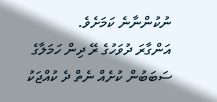ނުކުންނާނެ ކަމަށެވެ.
އަންގާރަ ދުވަހުގެ ރޭ ދިން ހަމަލާގެ ސަބަބުން ކުށެއް ނެތް ދެ ކުއްޖަކު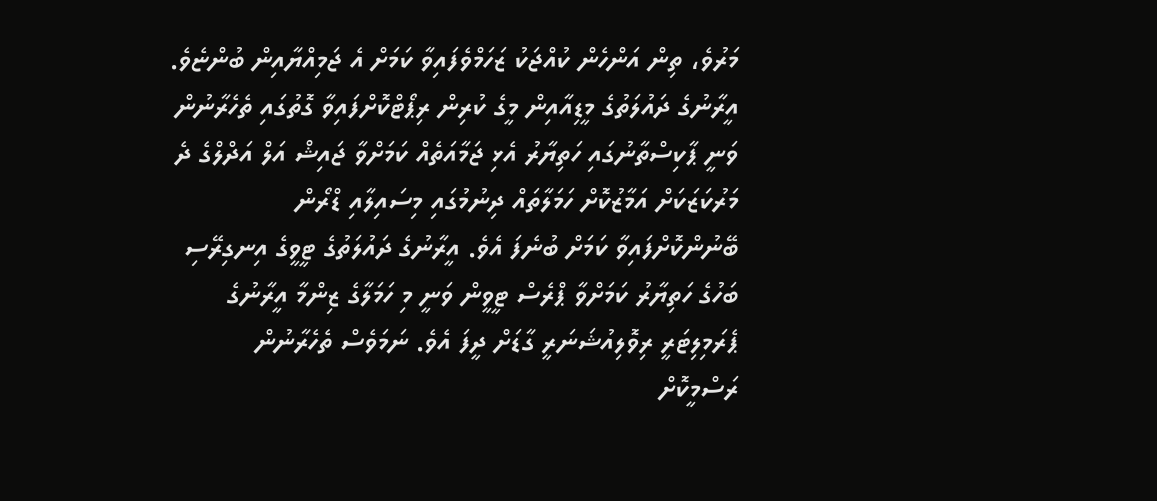މަރުވެ، ތިން އަންހެން ކުއްޖަކު ޒަހަމްވެފައިވާ ކަމަށް އެ ޖަމިއްޔާއިން ބުންޏެވެ.
އީރާނުގެ ދައުލަތުގެ މީޑިއާއިން މީގެ ކުރިން ރިޕޯޓްކޮށްފައިވާ ގޮތުގައި ތެހެރާނުން ވަނީ ޕާކިސްތާނުގައި ހަތިޔާރު އެޅި ޖަމާއަތެއް ކަމަށްވާ ޖައިޝް އަލް އަދްލްގެ ދެ މަރުކަޒަކަށް އަމާޒުކޮށް ހަމަލާތައް ދިނުމުގައި މިސައިލާއި ޑްރޯން ބޭނުންކޮށްފައިވާ ކަމަށް ބުނެފަ އެވެ. އީރާނުގެ ދައުލަތުގެ ޓީވީގެ އިނގިރޭސި ބަހުގެ ހަތިޔާރު ކަމަށްވާ ޕްރެސް ޓީވީން ވަނީ މި ހަމަލާގެ ޒިންމާ އީރާނުގެ ޕެރަމިލިޓަރީ ރިވޮލިއުޝަނަރީ ގާޑަށް ދީފަ އެވެ. ނަމަވެސް ތެހެރާނުން ރަސްމީކޮށް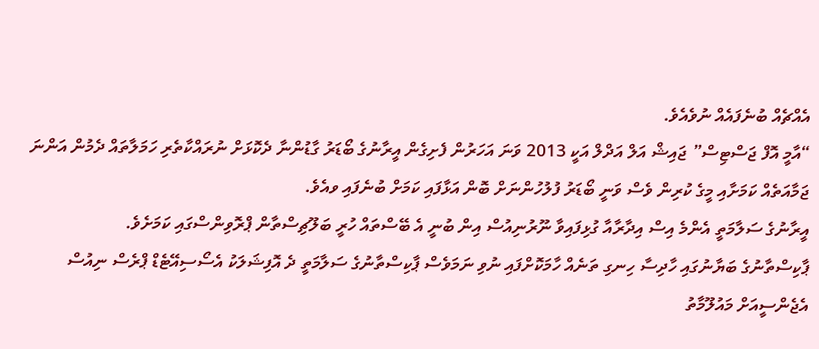އެއްޗެއް ބުނެފައެއް ނުވެއެވެ.
“އާމީ އޮފް ޖަސްޓިސް” ޖައިޝް އަލް އަދްލް އަކީ 2013 ވަނަ އަހަރުން ފެށިގެން އީރާނުގެ ބޯޑަރު ގާޑުންނާ ދެކޮޅަށް ނުރައްކާތެރި ހަމަލާތައް ދެމުން އަންނަ ޖަމާއަތެއް ކަމަށާއި މީގެ ކުރިން ވެސް ވަނީ ބޯޑަރު ފުލުހުންނަށް ބޮން އަޅާފައި ކަމަށް ބުނެފައި ވއެވެ.
އީރާނުގެ ސަލާމަތީ އެންމެ އިސް އިދާރާއާ ގުޅިފައިވާ ނޫރުނިއުސް އިން ބުނީ އެ ބޭސްތައް ހުރީ ބަލޫޗިސްތާން ޕްރޮވިންސްގައި ކަމަށެވެ.
ޕާކިސްތާނުގެ ބަޔާނުގައި ހާދިސާ ހިނގި ތަނެއް ހާމަކޮށްފައި ނުވި ނަމަވެސް ޕާކިސްތާނުގެ ސަލާމަތީ ދެ އޮފިޝަލަކު އެސޯސިއޭޓެޑް ޕްރެސް ނިއުސް އެޖެންސީއަށް މައުލޫމާތު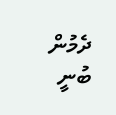ދެމުން ބުނީ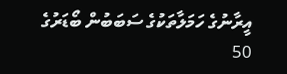އީރާނުގެ ހަމަލާތަކުގެ ސަބަބުން ބޯޑަރުގެ 50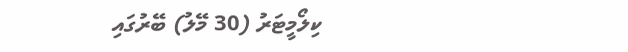ކިލޯމީޓަރު (30 މޭލު) ބޭރުގައި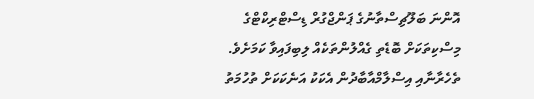އޮންނަ ބަލޫޗިސްތާނުގެ ޕަންޖްގުރް ޑިސްޓްރިކްޓްގެ މިސްކިތަކަށް ބޮޑެތި ގެއްލުންތަކެއް ލިބިފައިވާ ކަމަށެވެ.
ތެހެރާނާއި އިސްލާމްއާބާދުން އެކަކު އަނެކަކަށް ތުހުމަތު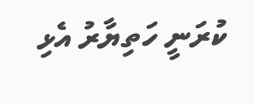ކުރަނީ ހަތިޔާރު އެޅި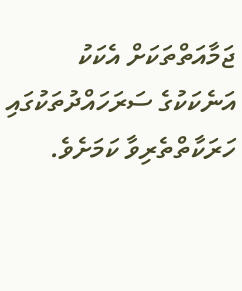ޖަމާއަތްތަކަށް އެކަކު އަނެކަކުގެ ސަރަހައްދުތަކުގައި ހަރަކާތްތެރިވާ ކަމަށެވެ.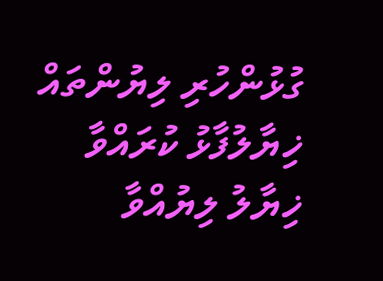ގުޅުންހުރި ލިޔުންތައް
ޚިޔާލުފާޅު ކުރައްވާ
ޚިޔާލު ލިޔުއްވާ